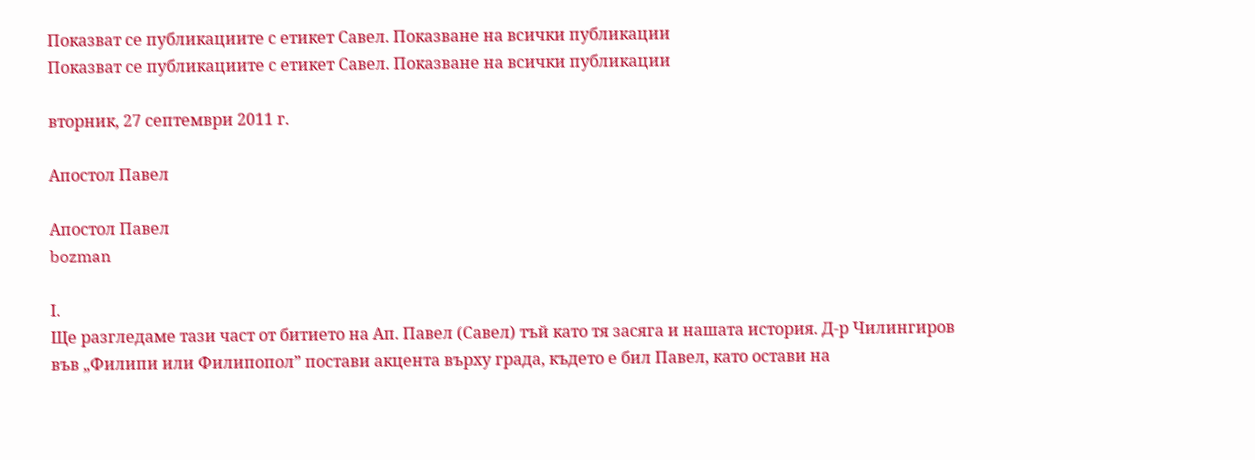Показват се публикациите с етикет Савел. Показване на всички публикации
Показват се публикациите с етикет Савел. Показване на всички публикации

вторник, 27 септември 2011 г.

Апостол Павел

Апостол Павел
bozman

І.
Ще разгледаме тази част от битието на Ап. Павел (Савел) тъй като тя засяга и нашата история. Д-р Чилингиров във „Филипи или Филипопол” постави акцента върху града, където е бил Павел, като остави на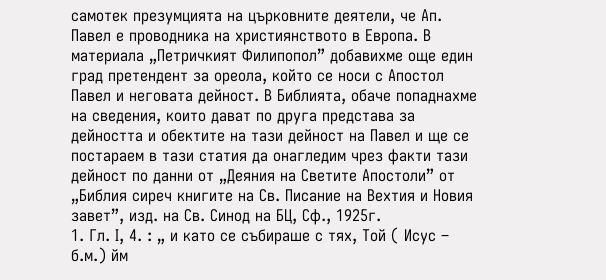самотек презумцията на църковните деятели, че Ап. Павел е проводника на християнството в Европа. В материала „Петричкият Филипопол” добавихме още един град претендент за ореола, който се носи с Апостол Павел и неговата дейност. В Библията, обаче попаднахме на сведения, които дават по друга представа за дейността и обектите на тази дейност на Павел и ще се постараем в тази статия да онагледим чрез факти тази дейност по данни от „Деяния на Светите Апостоли” от „Библия сиреч книгите на Св. Писание на Вехтия и Новия завет”, изд. на Св. Синод на БЦ, Сф., 1925г.
1. Гл. І, 4. : „ и като се събираше с тях, Той ( Исус – б.м.) йм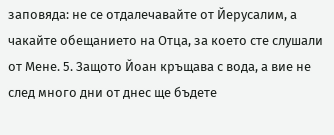заповяда: не се отдалечавайте от Йерусалим, а чакайте обещанието на Отца, за което сте слушали от Мене. 5. Защото Йоан кръщава с вода, а вие не след много дни от днес ще бъдете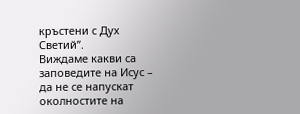кръстени с Дух Светий”.
Виждаме какви са заповедите на Исус – да не се напускат околностите на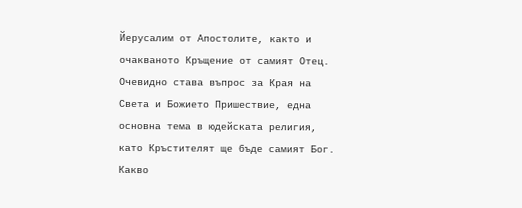Йерусалим от Апостолите, както и очакваното Кръщение от самият Отец. Очевидно става въпрос за Края на Света и Божието Пришествие, една основна тема в юдейската религия, като Кръстителят ще бъде самият Бог.
Какво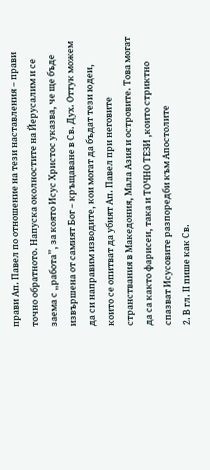прави Ап. Павел по отношение на тези наставления – прави точно обратното. Напуска околностите на Йерусалим и се заема с „работа”, за която Исус Христос указва, че ще бъде извършена от самият Бог – кръщаване в Св. Дух. Оттук можем да си направим изводите, кои могат да бъдат тези юдеи, които се опитват да убият Ап. Павел при неговите странствания в Македония, Мала Азия и островите. Това могат да са както фарисеи, така и ТОЧНО ТЕЗИ ,които стриктно спазват Исусовите разпоредби към Апостолите
2. В гл. ІІ пише как Св.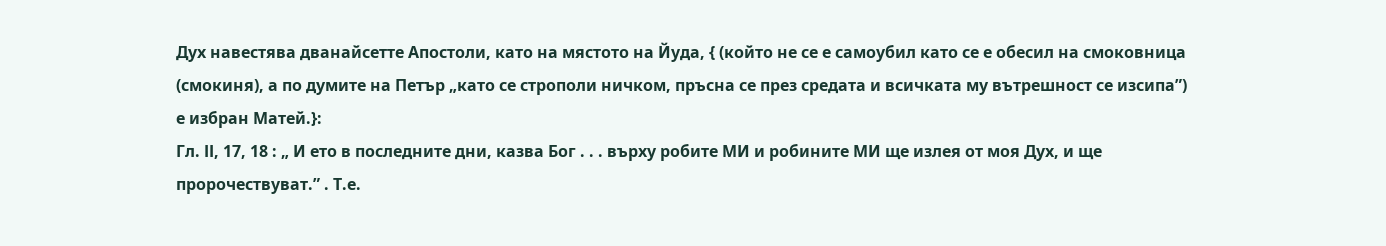Дух навестява дванайсетте Апостоли, като на мястото на Йуда, { (който не се е самоубил като се е обесил на смоковница (смокиня), а по думите на Петър „като се строполи ничком, пръсна се през средата и всичката му вътрешност се изсипа”) е избран Матей.}:
Гл. ІІ, 17, 18 : „ И ето в последните дни, казва Бог . . . върху робите МИ и робините МИ ще излея от моя Дух, и ще пророчествуват.” . Т.е.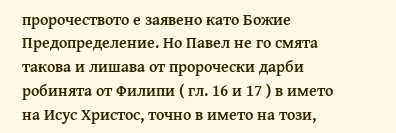пророчеството е заявено като Божие Предопределение. Но Павел не го смята такова и лишава от пророчески дарби робинята от Филипи ( гл. 16 и 17 ) в името на Исус Христос, точно в името на този,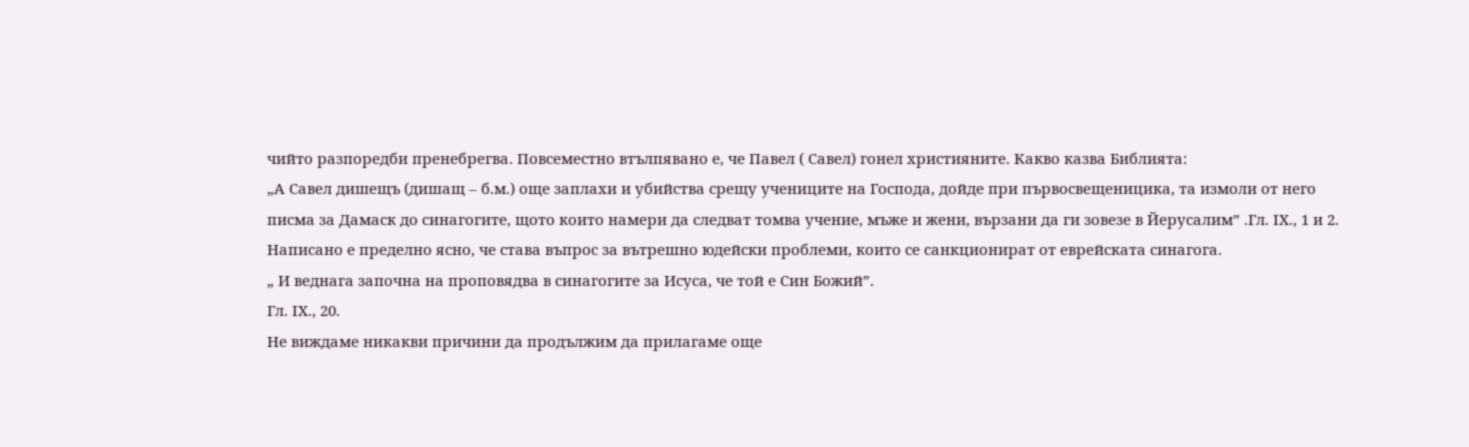чийто разпоредби пренебрегва. Повсеместно втълпявано е, че Павел ( Савел) гонел християните. Какво казва Библията:
„А Савел дишещъ (дишащ – б.м.) още заплахи и убийства срещу учениците на Господа, дойде при първосвещеницика, та измоли от него писма за Дамаск до синагогите, щото които намери да следват томва учение, мъже и жени, вързани да ги зовезе в Йерусалим” .Гл. ІХ., 1 и 2.
Написано е пределно ясно, че става въпрос за вътрешно юдейски проблеми, които се санкционират от еврейската синагога.
„ И веднага започна на проповядва в синагогите за Исуса, че той е Син Божий”.
Гл. ІХ., 20.
Не виждаме никакви причини да продължим да прилагаме още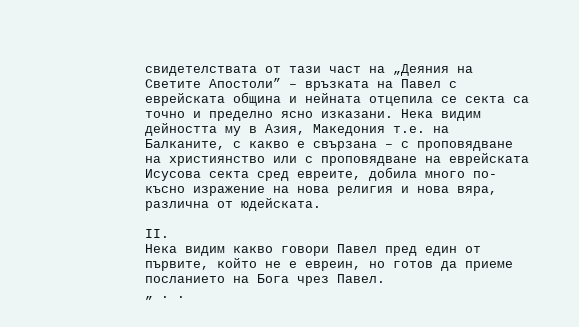свидетелствата от тази част на „Деяния на Светите Апостоли” – връзката на Павел с еврейската община и нейната отцепила се секта са точно и пределно ясно изказани. Нека видим дейността му в Азия, Македония т.е. на Балканите, с какво е свързана – с проповядване на християнство или с проповядване на еврейската Исусова секта сред евреите, добила много по-късно изражение на нова религия и нова вяра, различна от юдейската.

ІІ.
Нека видим какво говори Павел пред един от първите, който не е евреин, но готов да приеме посланието на Бога чрез Павел.
„ . .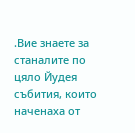.Вие знаете за станалите по цяло Йудея събития, които наченаха от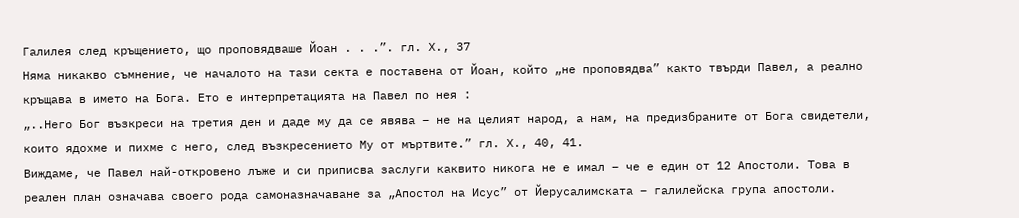Галилея след кръщението, що проповядваше Йоан . . .”. гл. Х., 37
Няма никакво съмнение, че началото на тази секта е поставена от Йоан, който „не проповядва” както твърди Павел, а реално кръщава в името на Бога. Ето е интерпретацията на Павел по нея :
„..Него Бог възкреси на третия ден и даде му да се явява – не на целият народ, а нам, на предизбраните от Бога свидетели, които ядохме и пихме с него, след възкресението Му от мъртвите.” гл. Х., 40, 41.
Виждаме, че Павел най-откровено лъже и си приписва заслуги каквито никога не е имал – че е един от 12 Апостоли. Това в реален план означава своего рода самоназначаване за „Апостол на Исус” от Йерусалимската – галилейска група апостоли.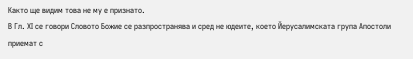Както ще видим това не му е признато.
В Гл. ХІ се говори Словото Божие се разпространява и сред не юдеите, което Йерусалимската група Апостоли приемат с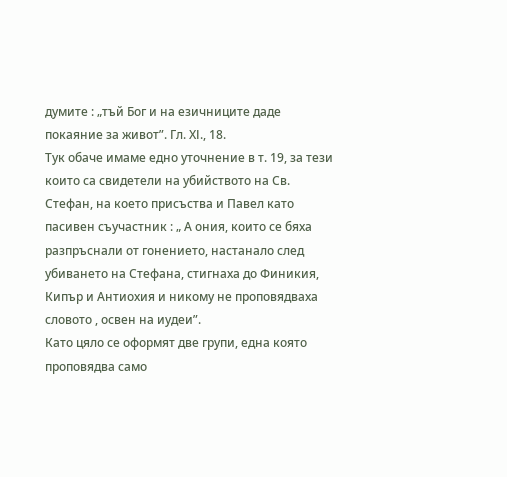думите : „тъй Бог и на езичниците даде покаяние за живот”. Гл. ХІ., 18.
Тук обаче имаме едно уточнение в т. 19, за тези които са свидетели на убийството на Св. Стефан, на което присъства и Павел като пасивен съучастник : „ А ония, които се бяха разпръснали от гонението, настанало след убиването на Стефана, стигнаха до Финикия, Кипър и Антиохия и никому не проповядваха словото , освен на иудеи”.
Като цяло се оформят две групи, една която проповядва само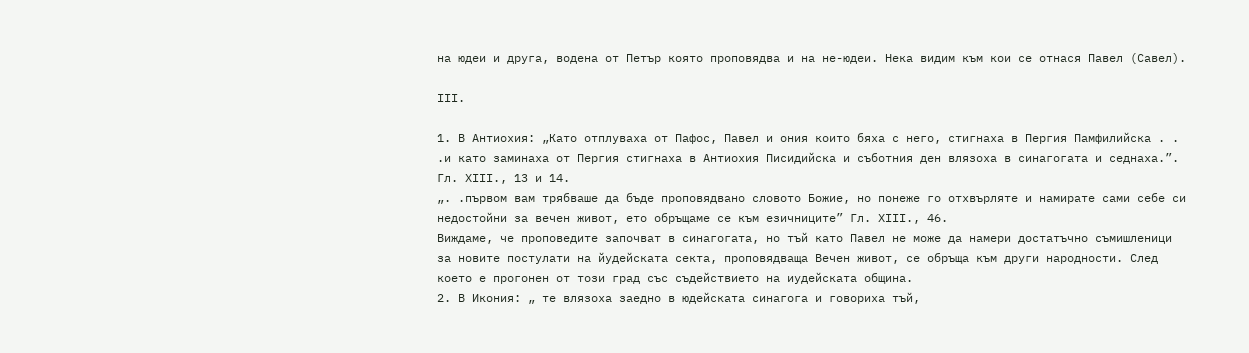на юдеи и друга, водена от Петър която проповядва и на не-юдеи. Нека видим към кои се отнася Павел (Савел).

ІІІ.

1. В Антиохия: „Като отплуваха от Пафос, Павел и ония които бяха с него, стигнаха в Пергия Памфилийска . . .и като заминаха от Пергия стигнаха в Антиохия Писидийска и съботния ден влязоха в синагогата и седнаха.”. Гл. ХІІІ., 13 и 14.
„. .първом вам трябваше да бъде проповядвано словото Божие, но понеже го отхвърляте и намирате сами себе си недостойни за вечен живот, ето обръщаме се към езичниците” Гл. ХІІІ., 46.
Виждаме, че проповедите започват в синагогата, но тъй като Павел не може да намери достатъчно съмишленици за новите постулати на йудейската секта, проповядваща Вечен живот, се обръща към други народности. След което е прогонен от този град със съдействието на иудейската община.
2. В Икония: „ те влязоха заедно в юдейската синагога и говориха тъй,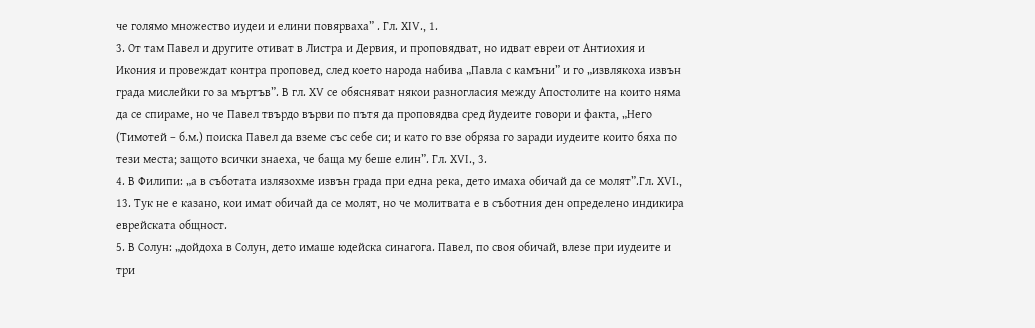че голямо множество иудеи и елини повярваха” . Гл. ХІV., 1.
3. От там Павел и другите отиват в Листра и Дервия, и проповядват, но идват евреи от Антиохия и Икония и провеждат контра проповед, след което народа набива „Павла с камъни” и го „извлякоха извън града мислейки го за мъртъв”. В гл. ХV се обясняват някои разногласия между Апостолите на които няма да се спираме, но че Павел твърдо върви по пътя да проповядва сред йудеите говори и факта, „Него (Тимотей – б.м.) поиска Павел да вземе със себе си; и като го взе обряза го заради иудеите които бяха по тези места; защото всички знаеха, че баща му беше елин”. Гл. ХVІ., 3.
4. В Филипи: „а в съботата излязохме извън града при една река, дето имаха обичай да се молят”.Гл. ХVІ., 13. Тук не е казано, кои имат обичай да се молят, но че молитвата е в съботния ден определено индикира еврейската общност.
5. В Солун: „дойдоха в Солун, дето имаше юдейска синагога. Павел, по своя обичай, влезе при иудеите и три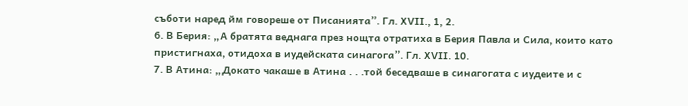съботи наред йм говореше от Писанията”. Гл. ХVІІ., 1, 2.
6. В Берия: „А братята веднага през нощта отратиха в Берия Павла и Сила, които като пристигнаха, отидоха в иудейската синагога”. Гл. ХVІІ. 10.
7. В Атина: „Докато чакаше в Атина . . .той беседваше в синагогата с иудеите и с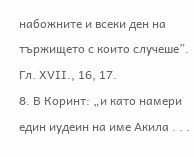набожните и всеки ден на тържището с които случеше”. Гл. ХVІІ., 16, 17.
8. В Коринт: „и като намери един иудеин на име Акила . . .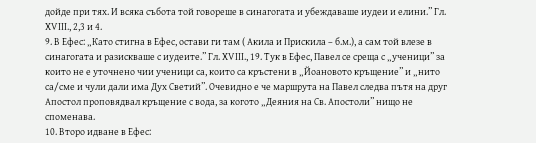дойде при тях. И всяка събота той говореше в синагогата и убеждаваше иудеи и елини.” Гл. ХVІІІ., 2,3 и 4.
9. В Ефес: „Като стигна в Ефес, остави ги там ( Акила и Прискила – б.м.), а сам той влезе в синагогата и разискваше с иудеите.” Гл. ХVІІІ., 19. Тук в Ефес, Павел се среща с „ученици” за които не е уточнено чии ученици са, които са кръстени в „Йоановото кръщение” и „нито са/сме и чули дали има Дух Светий”. Очевидно е че маршрута на Павел следва пътя на друг Апостол проповядвал кръщение с вода, за когото „Деяния на Св. Апостоли” нищо не споменава.
10. Второ идване в Ефес: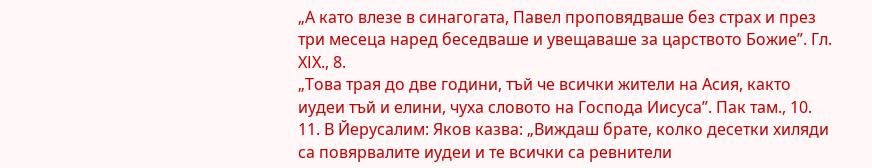„А като влезе в синагогата, Павел проповядваше без страх и през три месеца наред беседваше и увещаваше за царството Божие”. Гл. ХІХ., 8.
„Това трая до две години, тъй че всички жители на Асия, както иудеи тъй и елини, чуха словото на Господа Иисуса”. Пак там., 10.
11. В Йерусалим: Яков казва: „Виждаш брате, колко десетки хиляди са повярвалите иудеи и те всички са ревнители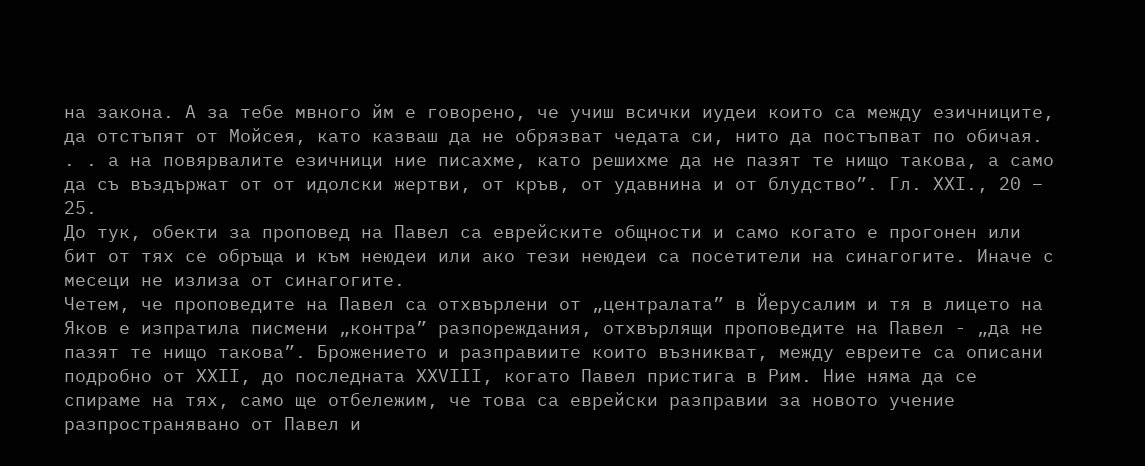на закона. А за тебе мвного йм е говорено, че учиш всички иудеи които са между езичниците, да отстъпят от Мойсея, като казваш да не обрязват чедата си, нито да постъпват по обичая. . . а на повярвалите езичници ние писахме, като решихме да не пазят те нищо такова, а само да съ въздържат от от идолски жертви, от кръв, от удавнина и от блудство”. Гл. ХХІ., 20 – 25.
До тук, обекти за проповед на Павел са еврейските общности и само когато е прогонен или бит от тях се обръща и към неюдеи или ако тези неюдеи са посетители на синагогите. Иначе с месеци не излиза от синагогите.
Четем, че проповедите на Павел са отхвърлени от „централата” в Йерусалим и тя в лицето на Яков е изпратила писмени „контра” разпореждания, отхвърлящи проповедите на Павел - „да не пазят те нищо такова”. Брожението и разправиите които възникват, между евреите са описани подробно от ХХІІ, до последната ХХVІІІ, когато Павел пристига в Рим. Ние няма да се спираме на тях, само ще отбележим, че това са еврейски разправии за новото учение разпространявано от Павел и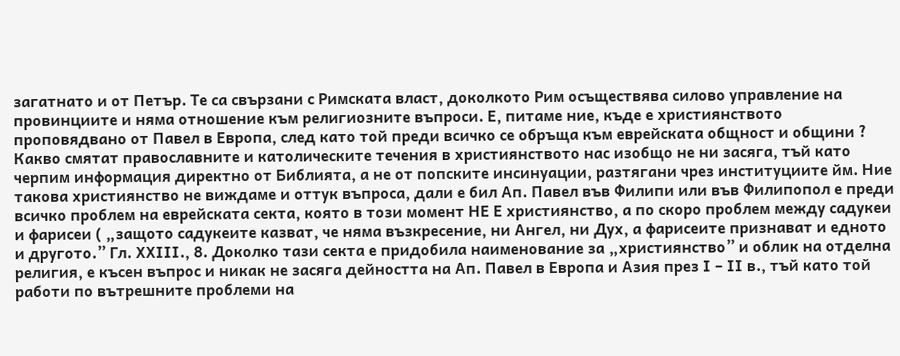загатнато и от Петър. Те са свързани с Римската власт, доколкото Рим осъществява силово управление на провинциите и няма отношение към религиозните въпроси. Е, питаме ние, къде е християнството проповядвано от Павел в Европа, след като той преди всичко се обръща към еврейската общност и общини ? Какво смятат православните и католическите течения в християнството нас изобщо не ни засяга, тъй като черпим информация директно от Библията, а не от попските инсинуации, разтягани чрез институциите йм. Ние такова християнство не виждаме и оттук въпроса, дали е бил Ап. Павел във Филипи или във Филипопол е преди всичко проблем на еврейската секта, която в този момент НЕ Е християнство, а по скоро проблем между садукеи и фарисеи ( „защото садукеите казват, че няма възкресение, ни Ангел, ни Дух, а фарисеите признават и едното и другото.” Гл. ХХІІІ., 8. Доколко тази секта е придобила наименование за „християнство” и облик на отделна религия, е късен въпрос и никак не засяга дейността на Ап. Павел в Европа и Азия през І – ІІ в., тъй като той работи по вътрешните проблеми на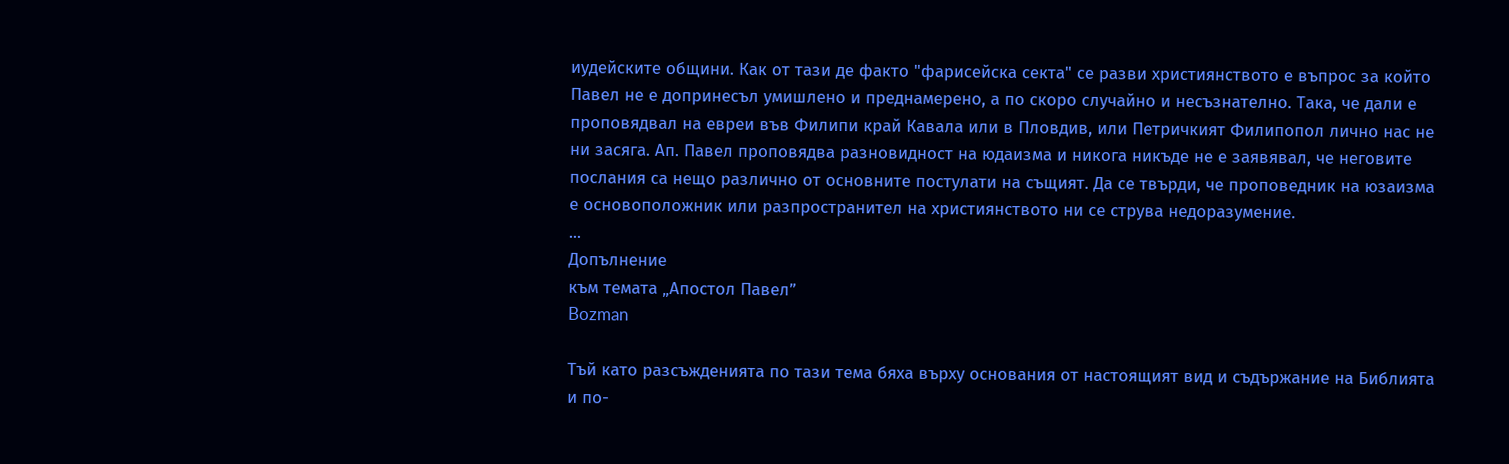иудейските общини. Как от тази де факто "фарисейска секта" се разви християнството е въпрос за който Павел не е допринесъл умишлено и преднамерено, а по скоро случайно и несъзнателно. Така, че дали е проповядвал на евреи във Филипи край Кавала или в Пловдив, или Петричкият Филипопол лично нас не ни засяга. Ап. Павел проповядва разновидност на юдаизма и никога никъде не е заявявал, че неговите послания са нещо различно от основните постулати на същият. Да се твърди, че проповедник на юзаизма е основоположник или разпространител на християнството ни се струва недоразумение.
...
Допълнение
към темата „Апостол Павел”
Bozman

Тъй като разсъжденията по тази тема бяха върху основания от настоящият вид и съдържание на Библията и по-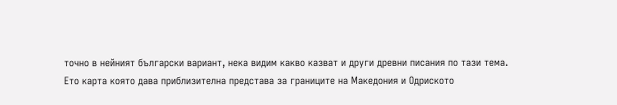точно в нейният български вариант, нека видим какво казват и други древни писания по тази тема.
Ето карта която дава приблизителна представа за границите на Македония и Одриското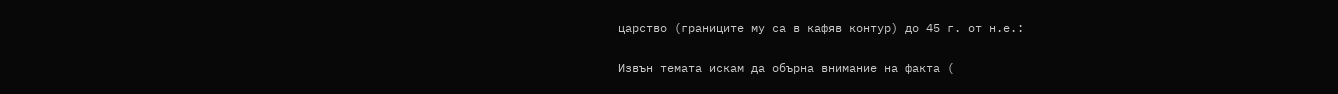царство (границите му са в кафяв контур) до 45 г. от н.е.:

Извън темата искам да обърна внимание на факта (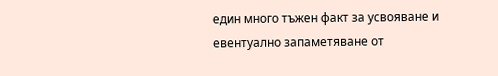един много тъжен факт за усвояване и евентуално запаметяване от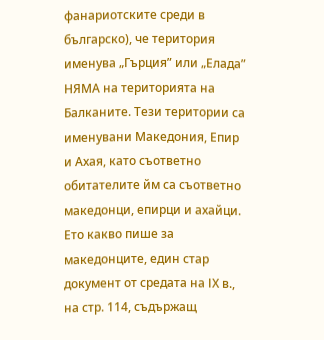фанариотските среди в българско), че територия именува „Гърция” или „Елада” НЯМА на територията на Балканите. Тези територии са именувани Македония, Епир и Ахая, като съответно обитателите йм са съответно македонци, епирци и ахайци.
Ето какво пише за македонците, един стар документ от средата на ІХ в., на стр. 114, съдържащ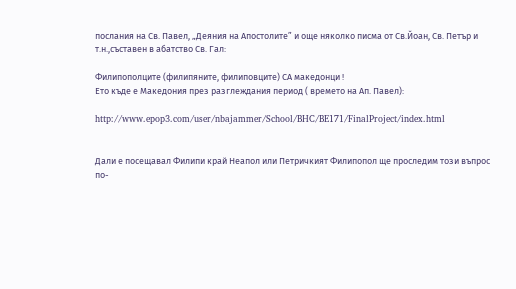послания на Св. Павел, „Деяния на Апостолите” и още няколко писма от Св.Йоан, Св. Петър и т.н.,съставен в абатство Св. Гал:

Филипополците (филипяните, филиповците) СА македонци !
Ето къде е Македония през разглеждания период ( времето на Ап. Павел):

http://www.epop3.com/user/nbajammer/School/BHC/BE171/FinalProject/index.html


Дали е посещавал Филипи край Неапол или Петричкият Филипопол ще проследим този въпрос по-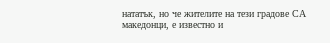нататък, но че жителите на тези градове СА македонци, е известно и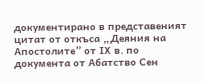документирано в представеният цитат от откъса „Деяния на Апостолите” от ІХ в. по документа от Абатство Сен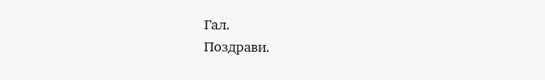Гал.
Поздрави.